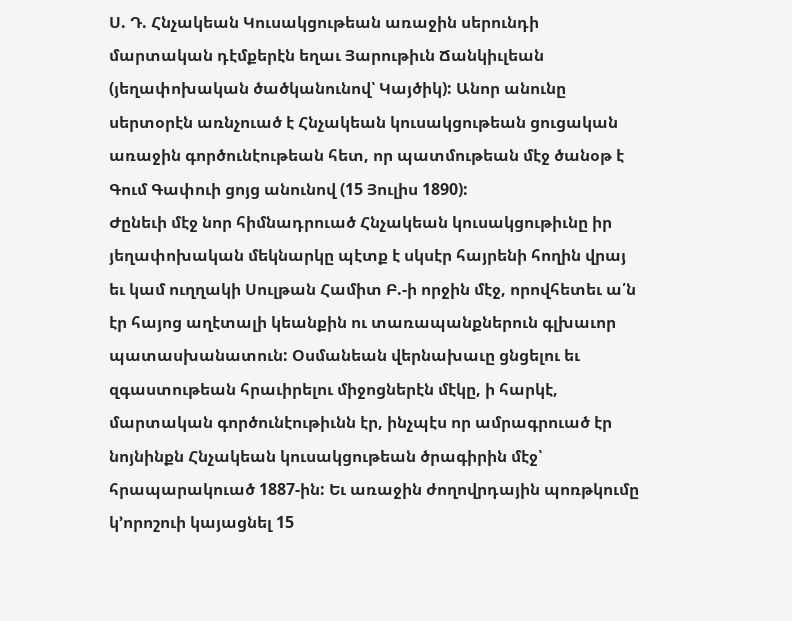Ս. Դ. Հնչակեան Կուսակցութեան առաջին սերունդի մարտական դէմքերէն եղաւ Յարութիւն Ճանկիւլեան (յեղափոխական ծածկանունով՝ Կայծիկ): Անոր անունը սերտօրէն առնչուած է Հնչակեան կուսակցութեան ցուցական առաջին գործունէութեան հետ, որ պատմութեան մէջ ծանօթ է Գում Գափուի ցոյց անունով (15 Յուլիս 1890):
Ժընեւի մէջ նոր հիմնադրուած Հնչակեան կուսակցութիւնը իր յեղափոխական մեկնարկը պէտք է սկսէր հայրենի հողին վրայ եւ կամ ուղղակի Սուլթան Համիտ Բ.-ի որջին մէջ, որովհետեւ ա՛ն էր հայոց աղէտալի կեանքին ու տառապանքներուն գլխաւոր պատասխանատուն: Օսմանեան վերնախաւը ցնցելու եւ զգաստութեան հրաւիրելու միջոցներէն մէկը, ի հարկէ, մարտական գործունէութիւնն էր, ինչպէս որ ամրագրուած էր նոյնինքն Հնչակեան կուսակցութեան ծրագիրին մէջ՝ հրապարակուած 1887-ին: Եւ առաջին ժողովրդային պոռթկումը կ’որոշուի կայացնել 15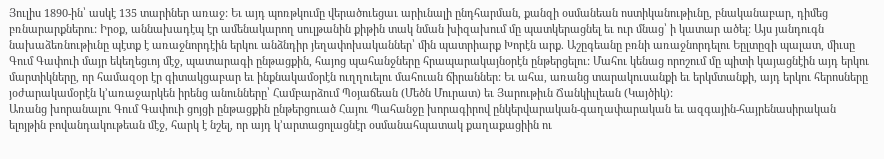Յուլիս 1890-ին՝ ասկէ 135 տարիներ առաջ: Եւ այդ պոռթկումը վերածուեցաւ արիւնալի ընդհարման, քանզի օսմանեան ոստիկանութիւնը, բնականաբար, դիմեց բռնարարքներու: Իրօք, աննախադէպ էր ամենակարող սուլթանին քիթին տակ նման խիզախում մը պատկերացնել եւ ուր մնաց՝ ի կատար ածել: Այս յանդուգն նախաձեռնութիւնը պէտք է առաջնորդէին երկու անձնդիր յեղափոխականներ՝ մին պատրիարք Խորէն արք. Աշըգեանը բռնի առաջնորդելու Եըլտըզի պալատ, միւսը Գում Գափուի մայր եկեղեցւոյ մէջ, պատարագի ընթացքին, հայոց պահանջները հրապարակայնօրէն ընթերցելու: Մահու կենաց որոշում մը պիտի կայացնէին այդ երկու մարտիկները, որ համազօր էր գիտակցաբար եւ ինքնակամօրէն ուղղուելու մահուան ճիրաններ: Եւ ահա, առանց տարակուսանքի եւ երկմտանքի, այդ երկու հերոսները յօժարակամօրէն կ’առաջարկեն իրենց անունները՝ Համբարձում Պօյաճեան (Մեծն Մուրատ) եւ Յարութիւն Ճանկիւլեան (Կայծիկ):
Առանց խորանալու Գում Գափուի ցոյցի ընթացքին ընթերցուած Հայու Պահանջը խորագիրով ընկերվարական-գաղափարական եւ ազգային-հայրենասիրական ելոյթին բովանդակութեան մէջ, հարկ է նշել, որ այդ կ’արտացոլացնէր օսմանահպատակ քաղաքացիին ու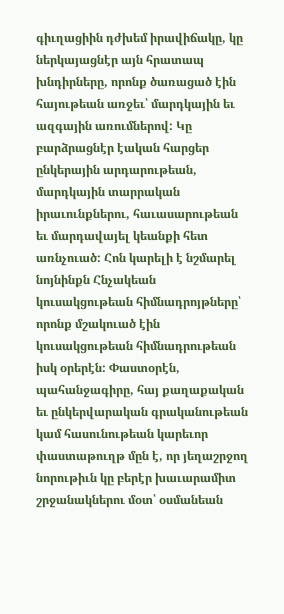գիւղացիին դժխեմ իրավիճակը, կը ներկայացնէր այն հրատապ խնդիրները, որոնք ծառացած էին հայութեան առջեւ՝ մարդկային եւ ազգային առումներով: Կը բարձրացնէր էական հարցեր ընկերային արդարութեան, մարդկային տարրական իրաւունքներու, հաւասարութեան եւ մարդավայել կեանքի հետ առնչուած: Հոն կարելի է նշմարել նոյնինքն Հնչակեան կուսակցութեան հիմնադրոյթները՝ որոնք մշակուած էին կուսակցութեան հիմնադրութեան իսկ օրերէն: Փաստօրէն, պահանջագիրը, հայ քաղաքական եւ ընկերվարական գրականութեան կամ հասունութեան կարեւոր փաստաթուղթ մըն է, որ յեղաշրջող նորութիւն կը բերէր խաւարամիտ շրջանակներու մօտ՝ օսմանեան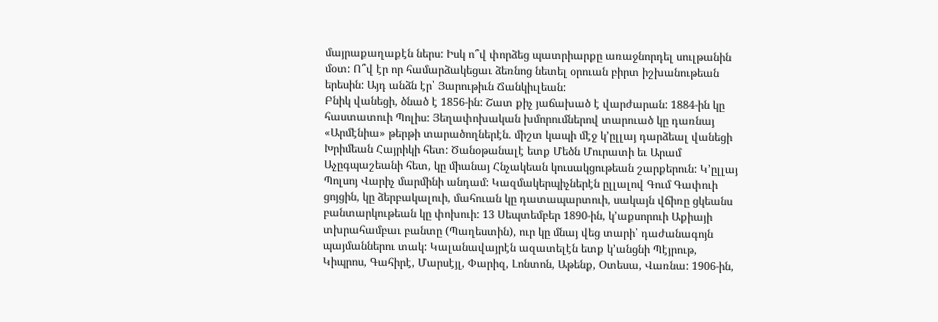մայրաքաղաքէն ներս: Իսկ ո՞վ փորձեց պատրիարքը առաջնորդել սուլթանին մօտ: Ո՞վ էր որ համարձակեցաւ ձեռնոց նետել օրուան բիրտ իշխանութեան երեսին: Այդ անձն էր՝ Յարութիւն Ճանկիւլեան:
Բնիկ վանեցի, ծնած է 1856-ին: Շատ քիչ յաճախած է վարժարան: 1884-ին կը հաստատուի Պոլիս: Յեղափոխական խմորումներով տարուած կը դառնայ «Արմէնիա» թերթի տարածողներէն. միշտ կապի մէջ կ’ըլլայ դարձեալ վանեցի Խրիմեան Հայրիկի հետ: Ծանօթանալէ ետք Մեծն Մուրատի եւ Արամ Աչըգպաշեանի հետ, կը միանայ Հնչակեան կուսակցութեան շարքերուն: Կ’ըլլայ Պոլսոյ Վարիչ մարմինի անդամ: Կազմակերպիչներէն ըլլալով Գում Գափուի ցոյցին, կը ձերբակալուի, մահուան կը դատապարտուի, սակայն վճիռը ցկեանս բանտարկութեան կը փոխուի: 13 Սեպտեմբեր 1890-ին, կ’աքսորուի Աքիայի տխրահամբաւ բանտը (Պաղեստին), ուր կը մնայ վեց տարի՝ դաժանագոյն պայմաններու տակ: Կալանավայրէն ազատելէն ետք կ’անցնի Պէյրութ, Կիպրոս, Գահիրէ, Մարսէյլ, Փարիզ, Լոնտոն, Աթենք, Օտեսա, Վառնա: 1906-ին,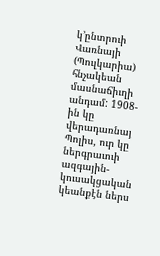կ’ընտրուի Վառնայի (Պուլկարիա) հնչակեան մասնաճիւղի անդամ: 1908-ին կը վերադառնայ Պոլիս, ուր կը ներգրաւուի ազգային-կուսակցական կեանքէն ներս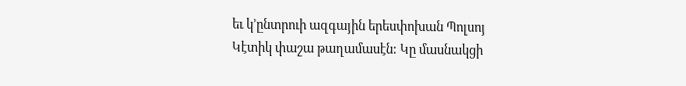եւ կ’ընտրուի ազգային երեսփոխան Պոլսոյ Կէտիկ փաշա թաղամասէն: Կը մասնակցի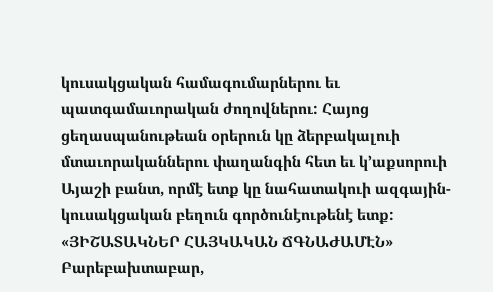կուսակցական համագումարներու եւ պատգամաւորական ժողովներու: Հայոց ցեղասպանութեան օրերուն կը ձերբակալուի մտաւորականներու փաղանգին հետ եւ կ’աքսորուի Այաշի բանտ, որմէ ետք կը նահատակուի ազգային-կուսակցական բեղուն գործունէութենէ ետք:
«ՅԻՇԱՏԱԿՆԵՐ ՀԱՅԿԱԿԱՆ ՃԳՆԱԺԱՄԷՆ»
Բարեբախտաբար,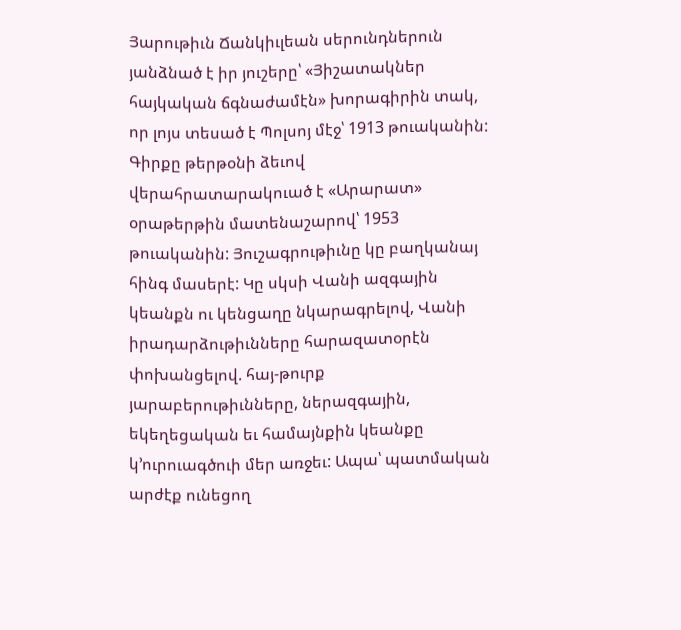Յարութիւն Ճանկիւլեան սերունդներուն յանձնած է իր յուշերը՝ «Յիշատակներ հայկական ճգնաժամէն» խորագիրին տակ, որ լոյս տեսած է Պոլսոյ մէջ՝ 1913 թուականին: Գիրքը թերթօնի ձեւով վերահրատարակուած է «Արարատ» օրաթերթին մատենաշարով՝ 1953 թուականին: Յուշագրութիւնը կը բաղկանայ հինգ մասերէ: Կը սկսի Վանի ազգային կեանքն ու կենցաղը նկարագրելով, Վանի իրադարձութիւնները հարազատօրէն փոխանցելով. հայ-թուրք յարաբերութիւնները, ներազգային, եկեղեցական եւ համայնքին կեանքը կ’ուրուագծուի մեր առջեւ: Ապա՝ պատմական արժէք ունեցող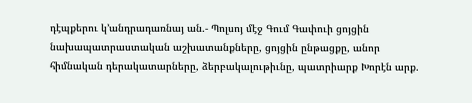դէպքերու կ’անդրադառնայ ան.- Պոլսոյ մէջ Գում Գափուի ցոյցին նախապատրաստական աշխատանքները, ցոյցին ընթացքը, անոր հիմնական դերակատարները, ձերբակալութիւնը, պատրիարք Խորէն արք.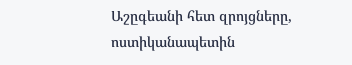Աշըգեանի հետ զրոյցները, ոստիկանապետին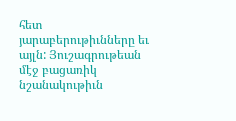հետ յարաբերութիւնները եւ այլն: Յուշագրութեան մէջ բացառիկ նշանակութիւն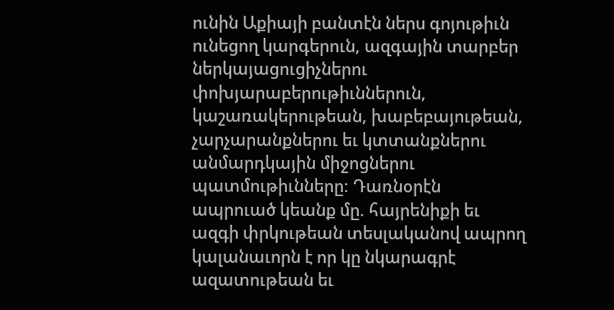ունին Աքիայի բանտէն ներս գոյութիւն ունեցող կարգերուն, ազգային տարբեր ներկայացուցիչներու փոխյարաբերութիւններուն, կաշառակերութեան, խաբեբայութեան, չարչարանքներու եւ կտտանքներու անմարդկային միջոցներու պատմութիւնները: Դառնօրէն ապրուած կեանք մը. հայրենիքի եւ ազգի փրկութեան տեսլականով ապրող կալանաւորն է որ կը նկարագրէ ազատութեան եւ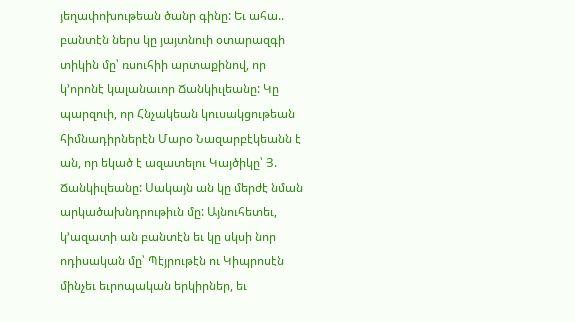յեղափոխութեան ծանր գինը: Եւ ահա.. բանտէն ներս կը յայտնուի օտարազգի տիկին մը՝ ռսուհիի արտաքինով, որ կ’որոնէ կալանաւոր Ճանկիւլեանը: Կը պարզուի, որ Հնչակեան կուսակցութեան հիմնադիրներէն Մարօ Նազարբէկեանն է ան, որ եկած է ազատելու Կայծիկը՝ Յ. Ճանկիւլեանը: Սակայն ան կը մերժէ նման արկածախնդրութիւն մը: Այնուհետեւ, կ’ազատի ան բանտէն եւ կը սկսի նոր ոդիսական մը՝ Պէյրութէն ու Կիպրոսէն մինչեւ եւրոպական երկիրներ, եւ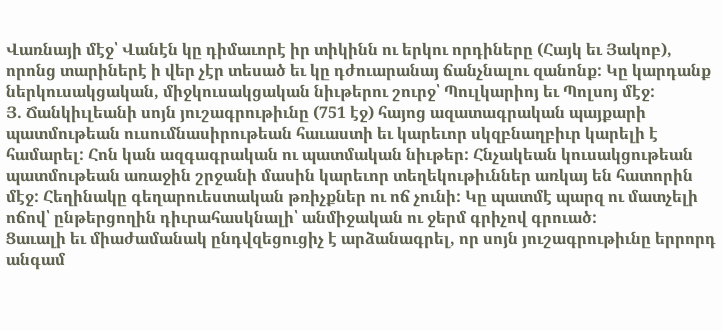Վառնայի մէջ՝ Վանէն կը դիմաւորէ իր տիկինն ու երկու որդիները (Հայկ եւ Յակոբ), որոնց տարիներէ ի վեր չէր տեսած եւ կը դժուարանայ ճանչնալու զանոնք: Կը կարդանք ներկուսակցական, միջկուսակցական նիւթերու շուրջ՝ Պուլկարիոյ եւ Պոլսոյ մէջ:
Յ. Ճանկիւլեանի սոյն յուշագրութիւնը (751 էջ) հայոց ազատագրական պայքարի պատմութեան ուսումնասիրութեան հաւաստի եւ կարեւոր սկզբնաղբիւր կարելի է համարել: Հոն կան ազգագրական ու պատմական նիւթեր: Հնչակեան կուսակցութեան պատմութեան առաջին շրջանի մասին կարեւոր տեղեկութիւններ առկայ են հատորին մէջ: Հեղինակը գեղարուեստական թռիչքներ ու ոճ չունի: Կը պատմէ պարզ ու մատչելի ոճով՝ ընթերցողին դիւրահասկնալի՝ անմիջական ու ջերմ գրիչով գրուած:
Ցաւալի եւ միաժամանակ ընդվզեցուցիչ է արձանագրել, որ սոյն յուշագրութիւնը երրորդ անգամ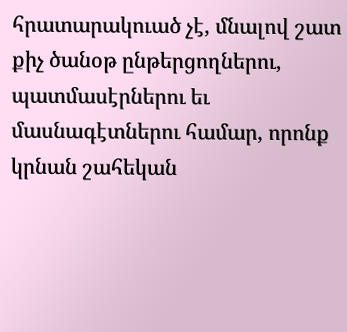հրատարակուած չէ, մնալով շատ քիչ ծանօթ ընթերցողներու, պատմասէրներու եւ մասնագէտներու համար, որոնք կրնան շահեկան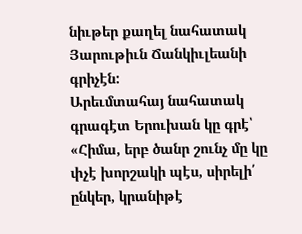նիւթեր քաղել նահատակ Յարութիւն Ճանկիւլեանի գրիչէն:
Արեւմտահայ նահատակ գրագէտ Երուխան կը գրէ՝ «Հիմա, երբ ծանր շունչ մը կը փչէ խորշակի պէս, սիրելի՛ ընկեր, կրանիթէ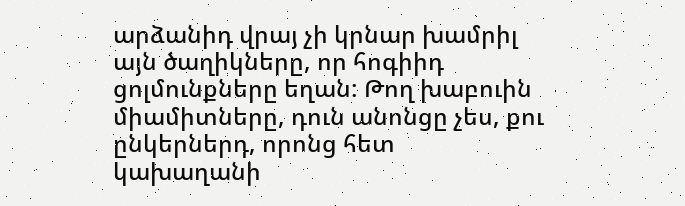արձանիդ վրայ չի կրնար խամրիլ այն ծաղիկները, որ հոգիիդ ցոլմունքները եղան: Թող խաբուին միամիտները, դուն անոնցը չես, քու ընկերներդ, որոնց հետ կախաղանի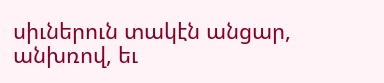սիւներուն տակէն անցար, անխռով, եւ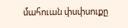մահուան փսփսուքը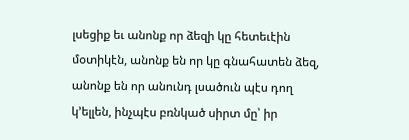լսեցիք եւ անոնք որ ձեզի կը հետեւէին մօտիկէն, անոնք են որ կը գնահատեն ձեզ, անոնք են որ անունդ լսածուն պէս դող կ’ելլեն, ինչպէս բռնկած սիրտ մը՝ իր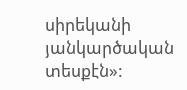սիրեկանի յանկարծական տեսքէն»: